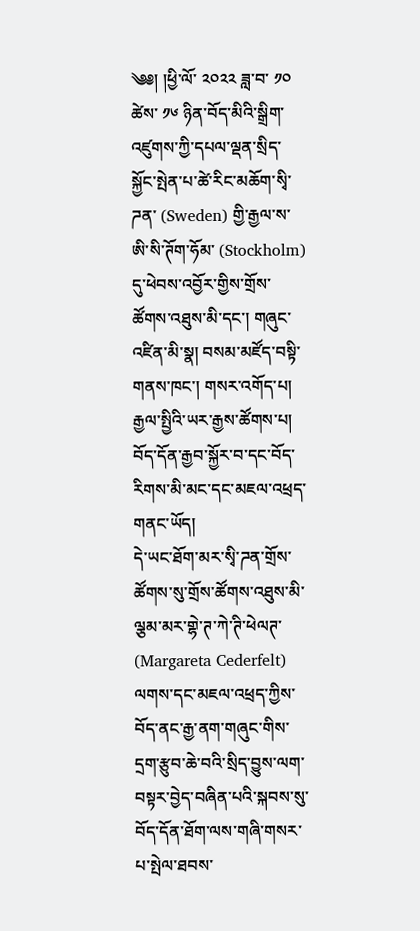༄༅། །ཕྱི་ལོ་ ༢༠༢༢ ཟླ་བ་ ༡༠ ཚེས་ ༡༦ ཉིན་བོད་མིའི་སྒྲིག་འཛུགས་ཀྱི་དཔལ་ལྡན་སྲིད་སྐྱོང་སྤེན་པ་ཚེ་རིང་མཆོག་སྭི་ཌན་ (Sweden) གྱི་རྒྱལ་ས་ཨི་སི་ཊོག་ཧོམ་ (Stockholm) དུ་ཕེབས་འབྱོར་གྱིས་གྲོས་ཚོགས་འཐུས་མི་དང་། གཞུང་འཛིན་མི་སྣ། བསམ་མཛོད་བསྟི་གནས་ཁང་། གསར་འགོད་པ། རྒྱལ་སྤྱིའི་ཡར་རྒྱས་ཚོགས་པ། བོད་དོན་རྒྱབ་སྐྱོར་བ་དང་བོད་རིགས་མི་མང་དང་མཇལ་འཕྲད་གནང་ཡོད།
དེ་ཡང་ཐོག་མར་སྭི་ཌན་གྲོས་ཚོགས་སུ་གྲོས་ཚོགས་འཐུས་མི་ལྕམ་མར་གྷེ་ཊ་ཀེ་ཊི་ཕེལཊ་ (Margareta Cederfelt) ལགས་དང་མཇལ་འཕྲད་ཀྱིས་བོད་ནང་རྒྱ་ནག་གཞུང་གིས་དྲག་རྩུབ་ཆེ་བའི་སྲིད་བྱུས་ལག་བསྟར་བྱེད་བཞིན་པའི་སྐབས་སུ་བོད་དོན་ཐོག་ལས་གཞི་གསར་པ་སྤེལ་ཐབས་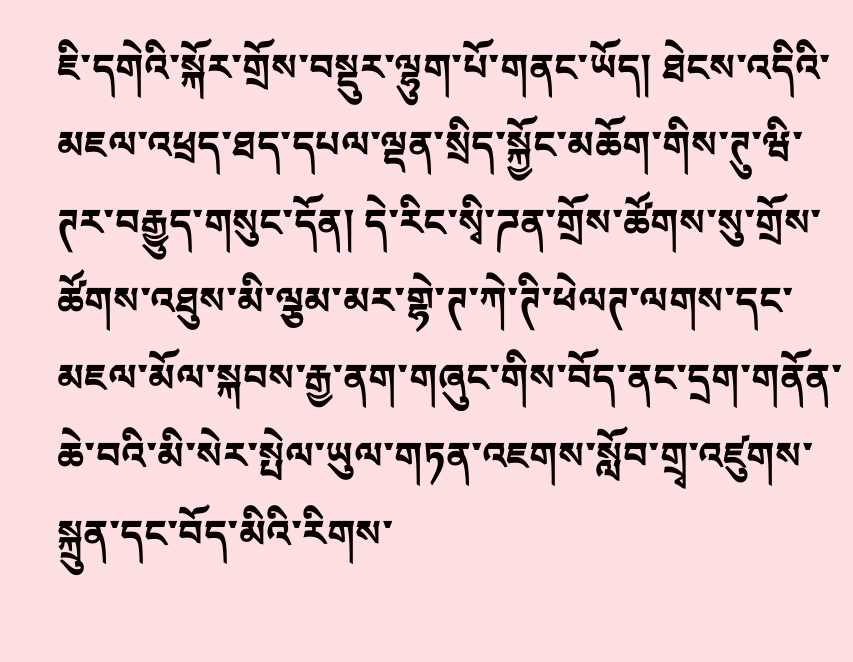ཇི་དགེའི་སྐོར་གྲོས་བསྡུར་ལྷུག་པོ་གནང་ཡོད། ཐེངས་འདིའི་མཇལ་འཕྲད་ཐད་དཔལ་ལྡན་སྲིད་སྐྱོང་མཆོག་གིས་ཊུ་ཝི་ཊར་བརྒྱུད་གསུང་དོན། དེ་རིང་སྭི་ཌན་གྲོས་ཚོགས་སུ་གྲོས་ཚོགས་འཐུས་མི་ལྕམ་མར་གྷེ་ཊ་ཀེ་ཊི་ཕེལཊ་ལགས་དང་མཇལ་མོལ་སྐབས་རྒྱ་ནག་གཞུང་གིས་བོད་ནང་དྲག་གནོན་ཆེ་བའི་མི་སེར་སྤེལ་ཡུལ་གཏན་འཇགས་སློབ་གྲྭ་འཛུགས་སྐྲུན་དང་བོད་མིའི་རིགས་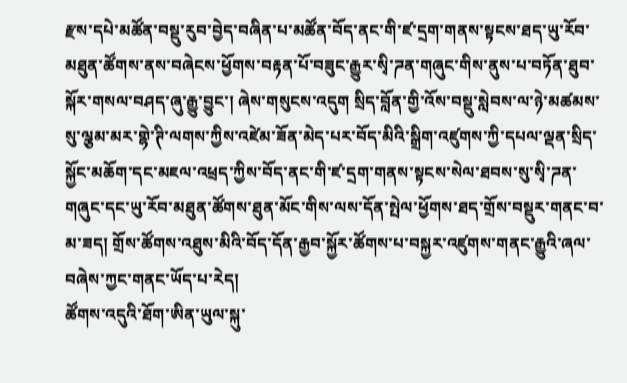རྫས་དཔེ་མཚོན་བསྡུ་རུབ་བྱེད་བཞིན་པ་མཚོན་བོད་ནང་གི་ཛ་དྲག་གནས་སྟངས་ཐད་ཡུ་རོབ་མཐུན་ཚོགས་ནས་བཞེངས་ཕྱོགས་བརྟན་པོ་བཟུང་རྒྱུར་སྭི་ཌན་གཞུང་གིས་ནུས་པ་བཏོན་ཐུབ་སྐོར་གསལ་བཤད་ཞུ་རྒྱུ་བྱུང་། ཞེས་གསུངས་འདུག སྲིད་བློན་གྱི་འོས་བསྡུ་སླེབས་ལ་ཉེ་མཚམས་སུ་ལྕམ་མར་གྷེ་ཊི་ལགས་ཀྱིས་འཛེམ་ཟོན་མེད་པར་བོད་མིའི་སྒྲིག་འཛུགས་ཀྱི་དཔལ་ལྡན་སྲིད་སྐྱོང་མཆོག་དང་མཇལ་འཕྲད་ཀྱིས་བོད་ནང་གི་ཛ་དྲག་གནས་སྟངས་སེལ་ཐབས་སུ་སྭི་ཌན་གཞུང་དང་ཡུ་རོབ་མཐུན་ཚོགས་ཐུན་མོང་གིས་ལས་དོན་སྤེལ་ཕྱོགས་ཐད་གྲོས་བསྡུར་གནང་བ་མ་ཟད། གྲོས་ཚོགས་འཐུས་མིའི་བོད་དོན་རྒྱབ་སྐྱོར་ཚོགས་པ་བསྐྱར་འཛུགས་གནང་རྒྱུའི་ཞལ་བཞེས་ཀྱང་གནང་ཡོད་པ་རེད།
ཚོགས་འདུའི་ཐོག་ཨིན་ཡུལ་སྐུ་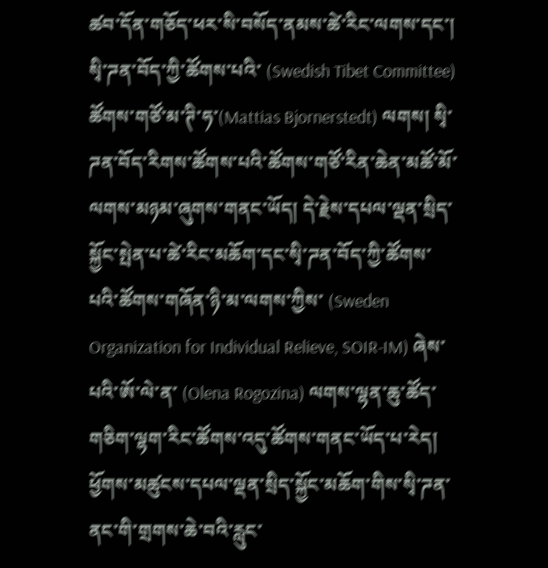ཚབ་དོན་གཅོད་ཕར་སི་བསོད་ནམས་ཚེ་རིང་ལགས་དང་། སྭི་ཌན་བོད་ཀྱི་ཚོགས་པའི་ (Swedish Tibet Committee) ཚོགས་གཙོ་མ་ཊི་ཧ་(Mattias Bjornerstedt) ལགས། སྭི་ཌན་བོད་རིགས་ཚོགས་པའི་ཚོགས་གཙོ་རིན་ཆེན་མཚོ་མོ་ལགས་མཉམ་ཞུགས་གནང་ཡོད། དེ་རྗེས་དཔལ་ལྡན་སྲིད་སྐྱོང་སྤེན་པ་ཚེ་རིང་མཆོག་དང་སྭི་ཌན་བོད་ཀྱི་ཚོགས་པའི་ཚོགས་གཞོན་ཉི་མ་ལགས་ཀྱིས་ (Sweden Organization for Individual Relieve, SOIR-IM) ཞེས་པའི་ཨོ་ལེ་ན་ (Olena Rogozina) ལགས་ལྷན་ཆུ་ཚོད་གཅིག་ལྷག་རིང་ཚོགས་འདུ་ཚོགས་གནང་ཡོད་པ་རེད། ཕྱོགས་མཚུངས་དཔལ་ལྡན་སྲིད་སྐྱོང་མཆོག་གིས་སྭི་ཌན་ནང་གི་གྲགས་ཆེ་བའི་རླུང་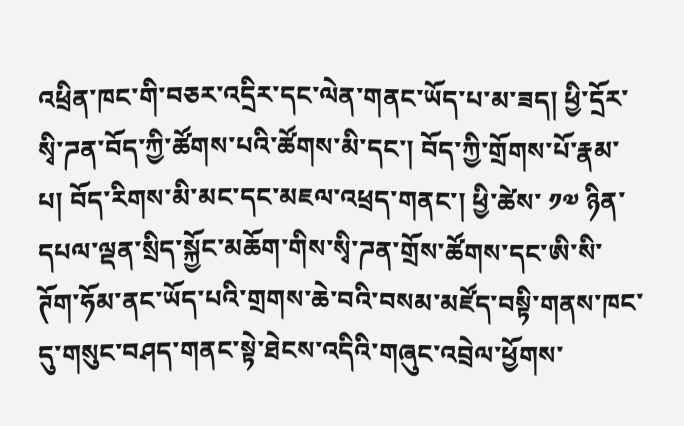འཕྲིན་ཁང་གི་བཅར་འདྲིར་དང་ལེན་གནང་ཡོད་པ་མ་ཟད། ཕྱི་དྲོར་སྭི་ཌན་བོད་ཀྱི་ཚོགས་པའི་ཚོགས་མི་དང་། བོད་ཀྱི་གྲོགས་པོ་རྣམ་པ། བོད་རིགས་མི་མང་དང་མཇལ་འཕྲད་གནང་། ཕྱི་ཚེས་ ༡༧ ཉིན་དཔལ་ལྡན་སྲིད་སྐྱོང་མཆོག་གིས་སྭི་ཌན་གྲོས་ཚོགས་དང་ཨི་སི་ཊོག་ཧོམ་ནང་ཡོད་པའི་གྲགས་ཆེ་བའི་བསམ་མཛོད་བསྟི་གནས་ཁང་དུ་གསུང་བཤད་གནང་སྟེ་ཐེངས་འདིའི་གཞུང་འབྲེལ་ཕྱོགས་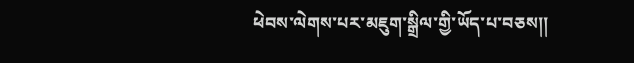ཕེབས་ལེགས་པར་མཇུག་སྒྲིལ་གྱི་ཡོད་པ་བཅས།།